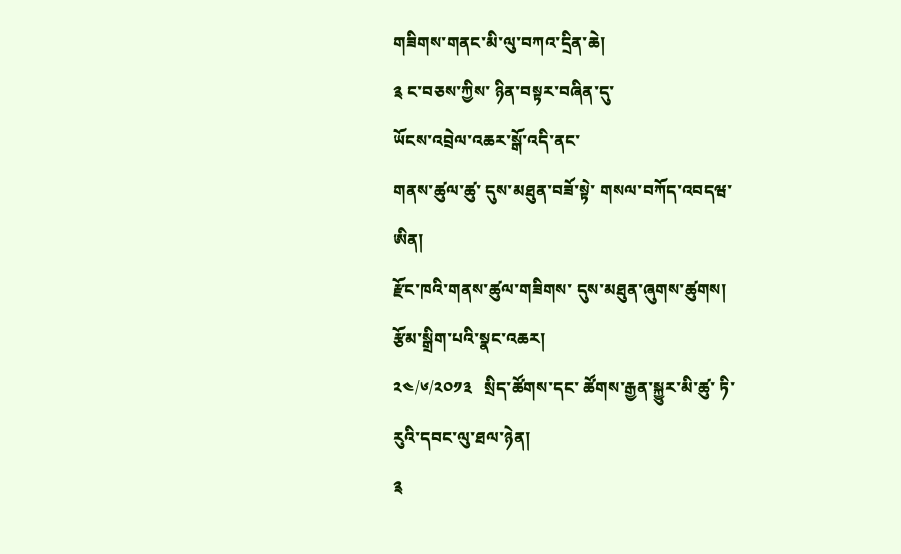གཟིགས་གནང་མི་ལུ་བཀའ་དྲིན་ཆེ།
༉ ང་བཅས་ཀྱིས་ ཉིན་བསྟར་བཞིན་དུ་
ཡོངས་འབྲེལ་འཆར་སྒོ་འདི་ནང་
གནས་ཚུལ་ཚུ་ དུས་མཐུན་བཟོ་སྟེ་ གསལ་བཀོད་འབདཝ་ཨིན།
རྫོང་ཁའི་གནས་ཚུལ་གཟིགས་ དུས་མཐུན་ཞུགས་ཚུགས།
རྩོམ་སྒྲིག་པའི་སྣང་འཆར།
༢༤/༦/༢༠༡༣   སྲིད་ཚོགས་དང་ ཚོགས་རྒྱན་སྐྱུར་མི་ཚུ་ ཏི་རུའི་དབང་ལུ་ཐལ་ཉེན།
༉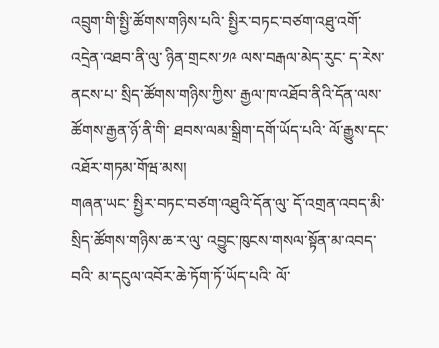འབྲུག་གི་སྤྱི་ཚོགས་གཉིས་པའི་ སྤྱིར་བཏང་བཙག་འཐུ་འགོ་འདྲེན་འཐབ་ནི་ལུ་ ཉིན་གྲངས་༡༩ ལས་བརྒལ་མེད་རུང་ ད་རེས་ནངས་པ་ སྲིད་ཚོགས་གཉིས་ཀྱིས་ རྒྱལ་ཁ་འཐོབ་ནིའི་དོན་ལས་ ཚོགས་རྒྱན་ཉོ་ནི་གི་ ཐབས་ལམ་སྒྲིག་དགོ་ཡོད་པའི་ ལོ་རྒྱུས་དང་ འཐོར་གཏམ་གོཝ་མས།
གཞན་ཡང་ སྤྱིར་བཏང་བཙག་འཐུའི་དོན་ལུ་ དོ་འགྲན་འབད་མི་ སྲིད་ཚོགས་གཉིས་ཆ་ར་ལུ་ འབྱུང་ཁུངས་གསལ་སྟོན་མ་འབད་བའི་ མ་དངུལ་འབོར་ཆེ་ཏོག་ཏོ་ཡོད་པའི་ ལོ་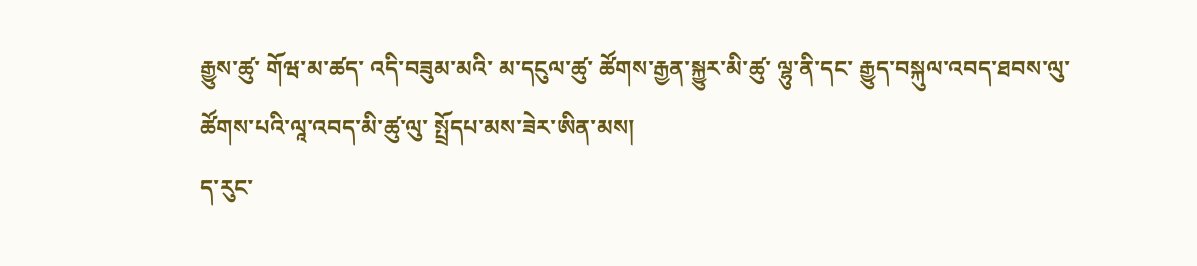རྒྱུས་ཚུ་ གོཝ་མ་ཚད་ འདི་བཟུམ་མའི་ མ་དངུལ་ཚུ་ ཚོགས་རྒྱན་སྐྱུར་མི་ཚུ་ ལྷུ་ནི་དང་ རྒྱུད་བསྐུལ་འབད་ཐབས་ལུ་ ཚོགས་པའི་ལཱ་འབད་མི་ཚུ་ལུ་ སྤྲོདཔ་མས་ཟེར་ཨིན་མས།
ད་རུང་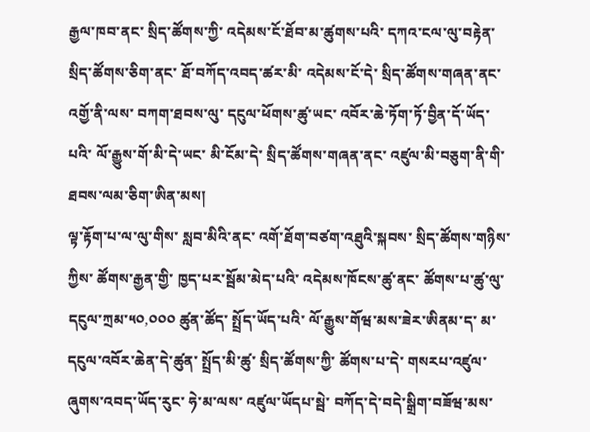རྒྱལ་ཁབ་ནང་ སྲིད་ཚོགས་ཀྱི་ འདེམས་ངོ་ཐོབ་མ་ཚུགས་པའི་ དཀའ་ངལ་ལུ་བརྟེན་ སྲིད་ཚོགས་ཅིག་ནང་ ཐོ་བཀོད་འབད་ཚར་མི་ འདེམས་ངོ་དེ་ སྲིད་ཚོགས་གཞན་ནང་ འགྱོ་ནི་ལས་ བཀག་ཐབས་ལུ་ དངུལ་ཕོགས་ཚུ་ཡང་ འབོར་ཆེ་ཏོག་ཏོ་བྱིན་དོ་ཡོད་པའི་ ལོ་རྒྱུས་གོ་མི་དེ་ཡང་ མི་ངོམ་དེ་ སྲིད་ཚོགས་གཞན་ནང་ འཛུལ་མི་བཅུག་ནི་གི་ ཐབས་ལམ་ཅིག་ཨིན་མས།
ལྟ་རྟོག་པ་ལ་ལུ་གིས་ སླབ་མིའི་ནང་ འགོ་ཐོག་བཙག་འཐུའི་སྐབས་ སྲིད་ཚོགས་གཉིས་ཀྱིས་ ཚོགས་རྒྱན་གྱི་ ཁྱད་པར་སྦོམ་མེད་པའི་ འདེམས་ཁོངས་ཚུ་ནང་ ཚོགས་པ་ཚུ་ལུ་ དངུལ་ཀྲམ་༥༠,༠༠༠ ཚུན་ཚོད་ སྤྲོད་ཡོད་པའི་ ལོ་རྒྱུས་གོཝ་མས་ཟེར་ཨིནམ་ད་ མ་དངུལ་འབོར་ཆེན་དེ་ཚུན་ སྤྲོད་མི་ཚུ་ སྲིད་ཚོགས་ཀྱི་ ཚོགས་པ་དེ་ གསརཔ་འཛུལ་ཞུགས་འབད་ཡོད་རུང་ ཧེ་མ་ལས་ འཛུལ་ཡོདཔ་སྦེ་ བཀོད་དེ་བདེ་སྒྲིག་བཟོཝ་མས་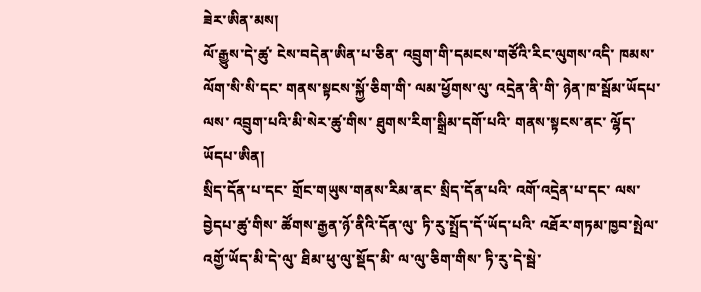ཟེར་ཨིན་མས།
ལོ་རྒྱུས་དེ་ཚུ་ ངེས་བདེན་ཨིན་པ་ཅིན་ འབྲུག་གི་དམངས་གཙོའི་རིང་ལུགས་འདི་ ཁམས་ལོག་སི་སི་དང་ གནས་སྟངས་སྐྱོ་ཅིག་གི་ ལམ་ཕྱོགས་ལུ་ འདྲེན་ནི་གི་ ཉེན་ཁ་སྦོམ་ཡོདཔ་ལས་ འབྲུག་པའི་མི་སེར་ཚུ་གིས་ ཐུགས་རིག་སྒྲིམ་དགོ་པའི་ གནས་སྟངས་ནང་ ལྷོད་ཡོདཔ་ཨིན།
སྲིད་དོན་པ་དང་ གྲོང་གཡུས་གནས་རིམ་ནང་ སྲིད་དོན་པའི་ འགོ་འདྲེན་པ་དང་ ལས་བྱེདཔ་ཚུ་གིས་ ཚོགས་རྒྱན་ཉོ་ནིའི་དོན་ལུ་ ཏི་རུ་སྤྲོད་དོ་ཡོད་པའི་ འཐོར་གཏམ་ཁྱབ་སྤེལ་འགྱོ་ཡོད་མི་དེ་ལུ་ ཐིམ་ཕུ་ལུ་སྡོད་མི་ ལ་ལུ་ཅིག་གིས་ ཏི་རུ་དེ་སྦེ་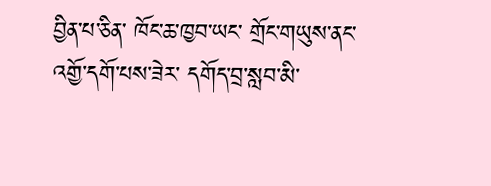བྱིན་པ་ཅིན་ ཁོང་ཆ་ཁྱབ་ཡང་ གྲོང་གཡུས་ནང་ འགྱོ་དགོ་པས་ཟེར་ དགོད་བྲ་སླབ་མི་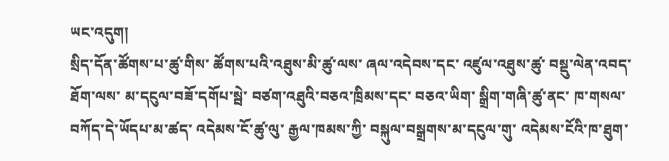ཡང་འདུག།
སྲིད་དོན་ཚོགས་པ་ཚུ་གིས་ ཚོགས་པའི་འཐུས་མི་ཚུ་ལས་ ཞལ་འདེབས་དང་ འཛུལ་འཐུས་ཚུ་ བསྡུ་ལེན་འབད་ཐོག་ལས་ མ་དངུལ་བཟོ་དགོཔ་སྦེ་ བཙག་འཐུའི་བཅའ་ཁྲིམས་དང་ བཅའ་ཡིག་ སྒྲིག་གཞི་ཚུ་ནང་ ཁ་གསལ་བཀོད་དེ་ཡོདཔ་མ་ཚད་ འདེམས་ངོ་ཚུ་ལུ་ རྒྱལ་ཁམས་ཀྱི་ བསྐུལ་བསྒྲགས་མ་དངུལ་གུ་ འདེམས་ངོའི་ཁ་ཐུག་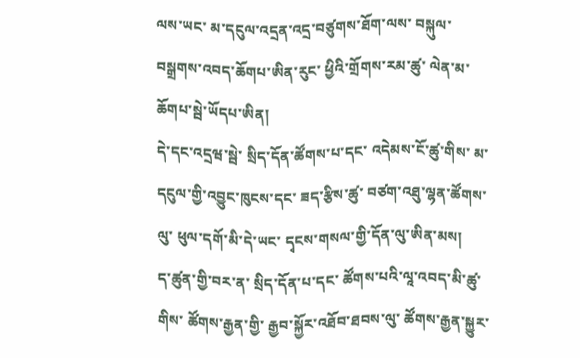ལས་ཡང་ མ་དངུལ་འདྲན་འདྲ་བཙུགས་ཐོག་ལས་ བསྐུལ་བསྒྲགས་འབད་ཆོགཔ་ཨིན་རུང་ ཕྱིའི་གྲོགས་རམ་ཚུ་ ལེན་མ་ཆོགཔ་སྦེ་ཡོདཔ་ཨིན།
དེ་དང་འདྲཝ་སྦེ་ སྲིད་དོན་ཚོགས་པ་དང་ འདེམས་ངོ་ཚུ་གིས་ མ་དངུལ་གྱི་འབྱུང་ཁུངས་དང་ ཟད་རྩིས་ཚུ་ བཙག་འཐུ་ལྷན་ཚོགས་ལུ་ ཕུལ་དགོ་མི་དེ་ཡང་ དྭངས་གསལ་གྱི་དོན་ལུ་ཨིན་མས།
ད་ཚུན་གྱི་བར་ན་ སྲིད་དོན་པ་དང་ ཚོགས་པའི་ལཱ་འབད་མི་ཚུ་གིས་ ཚོགས་རྒྱན་གྱི་ རྒྱབ་སྐྱོར་འཐོབ་ཐབས་ལུ་ ཚོགས་རྒྱན་སྐྱུར་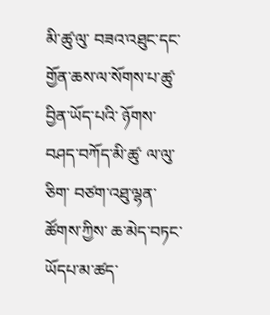མི་ཚུ་ལུ་ བཟའ་འཐུང་དང་ གྱོན་ཆས་ལ་སོགས་པ་ཚུ་ བྱིན་ཡོད་པའི་ ཉོགས་བཤད་བཀོད་མི་ཚུ་ ལ་ལུ་ཅིག་ བཙག་འཐུ་ལྷན་ཚོགས་ཀྱིས་ ཆ་མེད་བཏང་ཡོདཔ་མ་ཚད་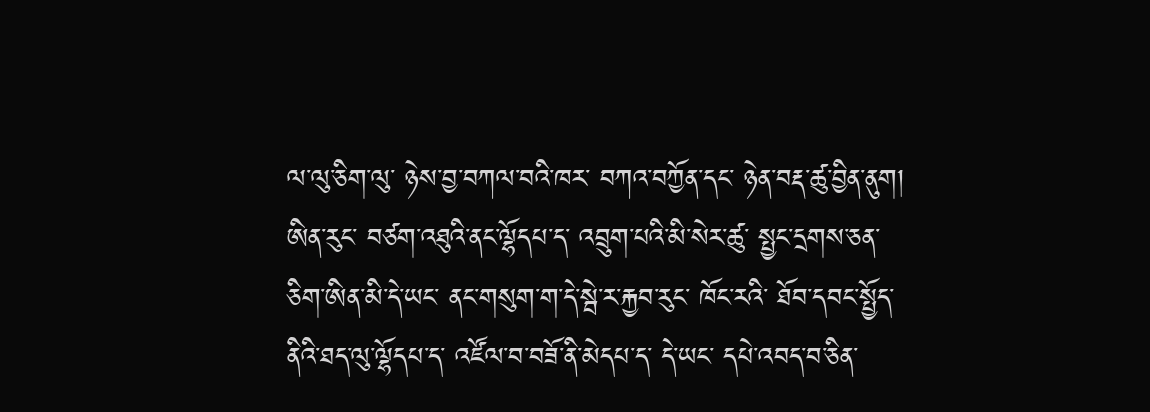ལ་ལུ་ཅིག་ལུ་ ཉེས་བྱ་བཀལ་བའི་ཁར་ བཀའ་བཀྱོན་དང་ ཉེན་བརྡ་ཚུ་བྱིན་ནུག།
ཨིན་རུང་ བཙག་འཐུའི་ནང་ལྷོདཔ་ད་ འབྲུག་པའི་མི་སེར་ཚུ་ སྤྱང་དྲགས་ཅན་ཅིག་ཨིན་མི་དེ་ཡང་ ནང་གསུག་ག་དེ་སྦེ་ར་རྐྱབ་རུང་ ཁོང་རའི་ ཐོབ་དབང་སྤྱོད་ནིའི་ཐད་ལུ་ལྷོདཔ་ད་ འཛོལ་བ་བཟོ་ནི་མེདཔ་ད་ དེ་ཡང་ དཔེ་འབད་བ་ཅིན་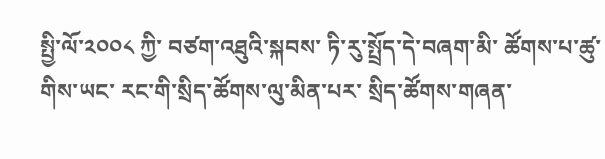སྤྱི་ལོ་༢༠༠༨ ཀྱི་ བཙག་འཐུའི་སྐབས་ ཏི་རུ་སྤྲོད་དེ་བཞག་མི་ ཚོགས་པ་ཚུ་གིས་ཡང་ རང་གི་སྲིད་ཚོགས་ལུ་མིན་པར་ སྲིད་ཚོགས་གཞན་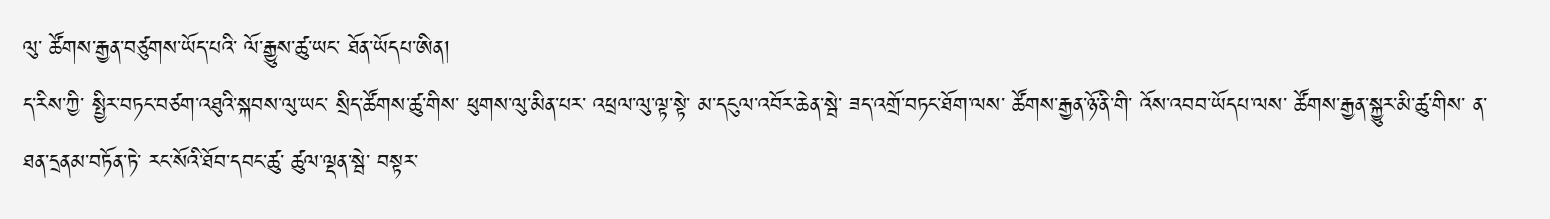ལུ་ ཚོགས་རྒྱན་བཙུགས་ཡོད་པའི་ ལོ་རྒྱུས་ཚུ་ཡང་ ཐོན་ཡོདཔ་ཨིན།
ད་རིས་ཀྱི་ སྤྱིར་བཏང་བཙག་འཐུའི་སྐབས་ལུ་ཡང་ སྲིད་ཚོགས་ཚུ་གིས་ ཕུགས་ལུ་མིན་པར་ འཕྲལ་ལུ་ལྟ་སྟེ་ མ་དངུལ་འབོར་ཆེན་སྦེ་ ཟད་འགྲོ་བཏང་ཐོག་ལས་ ཚོགས་རྒྱན་ཉོ་ནི་གི་ འོས་འབབ་ཡོདཔ་ལས་ ཚོགས་རྒྱན་སྐྱུར་མི་ཚུ་གིས་ ན་ཐན་དྲནམ་བཏོན་ཏེ་ རང་སོའི་ཐོབ་དབང་ཚུ་ ཚུལ་ལྡན་སྦེ་ བསྟར་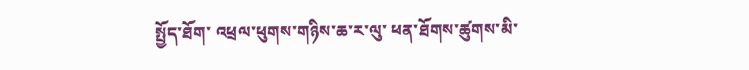སྤྱོད་ཐོག་ འཕྲལ་ཕུགས་གཉིས་ཆ་ར་ལུ་ ཕན་ཐོགས་ཚུགས་མི་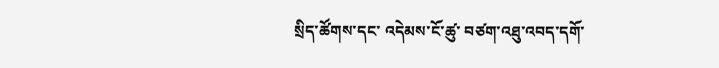སྲིད་ཚོགས་དང་ འདེམས་ངོ་ཚུ་ བཙག་འཐུ་འབད་དགོ་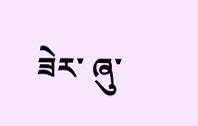ཟེར་ ཞུ་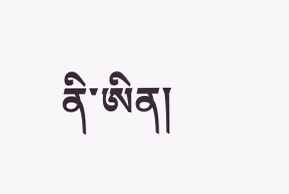ནི་ཨིན།